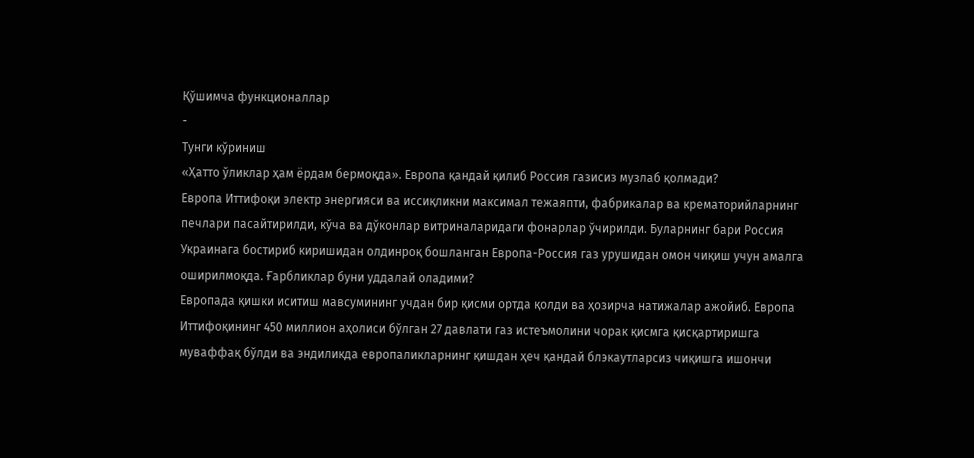Қўшимча функционаллар
-
Тунги кўриниш
«Ҳатто ўликлар ҳам ёрдам бермоқда». Европа қандай қилиб Россия газисиз музлаб қолмади?
Европа Иттифоқи электр энергияси ва иссиқликни максимал тежаяпти, фабрикалар ва крематорийларнинг печлари пасайтирилди, кўча ва дўконлар витриналаридаги фонарлар ўчирилди. Буларнинг бари Россия Украинага бостириб киришидан олдинроқ бошланган Европа-Россия газ урушидан омон чиқиш учун амалга оширилмоқда. Ғарбликлар буни уддалай оладими?
Европада қишки иситиш мавсумининг учдан бир қисми ортда қолди ва ҳозирча натижалар ажойиб. Европа Иттифоқининг 450 миллион аҳолиси бўлган 27 давлати газ истеъмолини чорак қисмга қисқартиришга муваффақ бўлди ва эндиликда европаликларнинг қишдан ҳеч қандай блэкаутларсиз чиқишга ишончи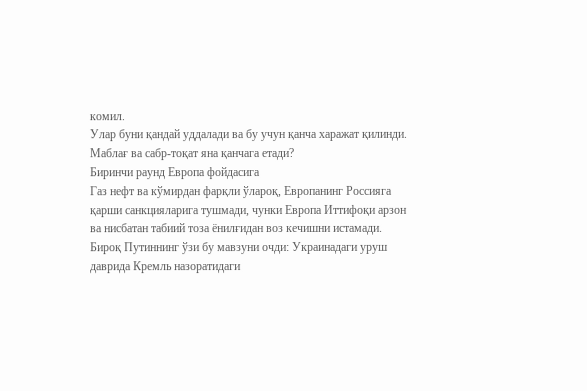комил.
Улар буни қандай уддалади ва бу учун қанча харажат қилинди. Маблағ ва сабр-тоқат яна қанчага етади?
Биринчи раунд Европа фойдасига
Газ нефт ва кўмирдан фарқли ўлароқ, Европанинг Россияга қарши санкцияларига тушмади, чунки Европа Иттифоқи арзон ва нисбатан табиий тоза ёнилғидан воз кечишни истамади.
Бироқ Путиннинг ўзи бу мавзуни очди: Украинадаги уруш даврида Кремль назоратидаги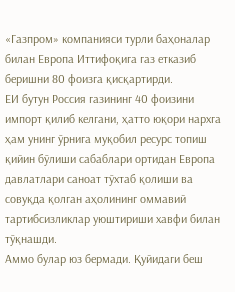«Газпром» компанияси турли баҳоналар билан Европа Иттифоқига газ етказиб беришни 80 фоизга қисқартирди.
ЕИ бутун Россия газининг 40 фоизини импорт қилиб келгани, ҳатто юқори нархга ҳам унинг ўрнига муқобил ресурс топиш қийин бўлиши сабаблари ортидан Европа давлатлари саноат тўхтаб қолиши ва совуқда қолган аҳолининг оммавий тартибсизликлар уюштириши хавфи билан тўқнашди.
Аммо булар юз бермади. Қуйидаги беш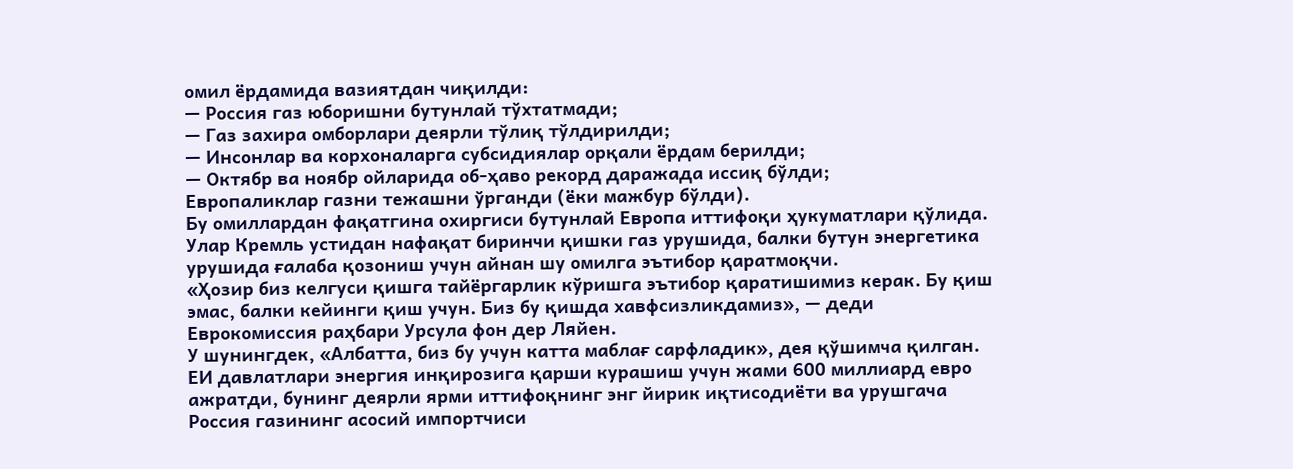омил ёрдамида вазиятдан чиқилди:
— Россия газ юборишни бутунлай тўхтатмади;
— Газ захира омборлари деярли тўлиқ тўлдирилди;
— Инсонлар ва корхоналарга субсидиялар орқали ёрдам берилди;
— Октябр ва ноябр ойларида об-ҳаво рекорд даражада иссиқ бўлди;
Европаликлар газни тежашни ўрганди (ёки мажбур бўлди).
Бу омиллардан фақатгина охиргиси бутунлай Европа иттифоқи ҳукуматлари қўлида. Улар Кремль устидан нафақат биринчи қишки газ урушида, балки бутун энергетика урушида ғалаба қозониш учун айнан шу омилга эътибор қаратмоқчи.
«Ҳозир биз келгуси қишга тайёргарлик кўришга эътибор қаратишимиз керак. Бу қиш эмас, балки кейинги қиш учун. Биз бу қишда хавфсизликдамиз», — деди Еврокомиссия раҳбари Урсула фон дер Ляйен.
У шунингдек, «Албатта, биз бу учун катта маблағ сарфладик», дея қўшимча қилган.
ЕИ давлатлари энергия инқирозига қарши курашиш учун жами 600 миллиард евро ажратди, бунинг деярли ярми иттифоқнинг энг йирик иқтисодиёти ва урушгача Россия газининг асосий импортчиси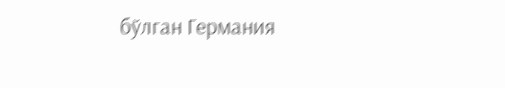бўлган Германия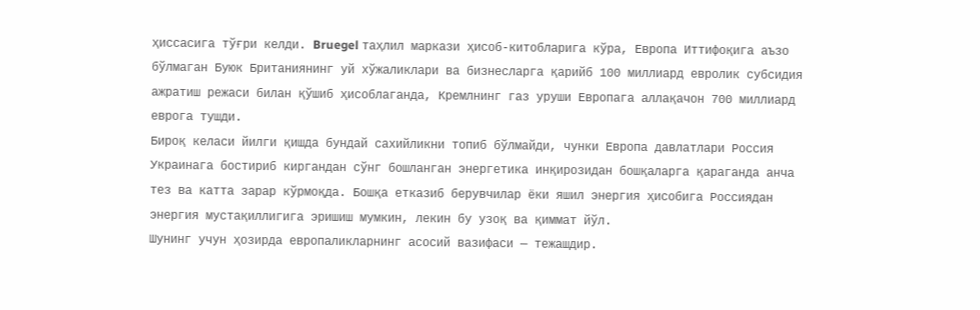ҳиссасига тўғри келди. Bruegel таҳлил маркази ҳисоб-китобларига кўра, Европа Иттифоқига аъзо бўлмаган Буюк Британиянинг уй хўжаликлари ва бизнесларга қарийб 100 миллиард евролик субсидия ажратиш режаси билан қўшиб ҳисоблаганда, Кремлнинг газ уруши Европага аллақачон 700 миллиард еврога тушди.
Бироқ келаси йилги қишда бундай сахийликни топиб бўлмайди, чунки Европа давлатлари Россия Украинага бостириб киргандан сўнг бошланган энергетика инқирозидан бошқаларга қараганда анча тез ва катта зарар кўрмоқда. Бошқа етказиб берувчилар ёки яшил энергия ҳисобига Россиядан энергия мустақиллигига эришиш мумкин, лекин бу узоқ ва қиммат йўл.
Шунинг учун ҳозирда европаликларнинг асосий вазифаси — тежашдир.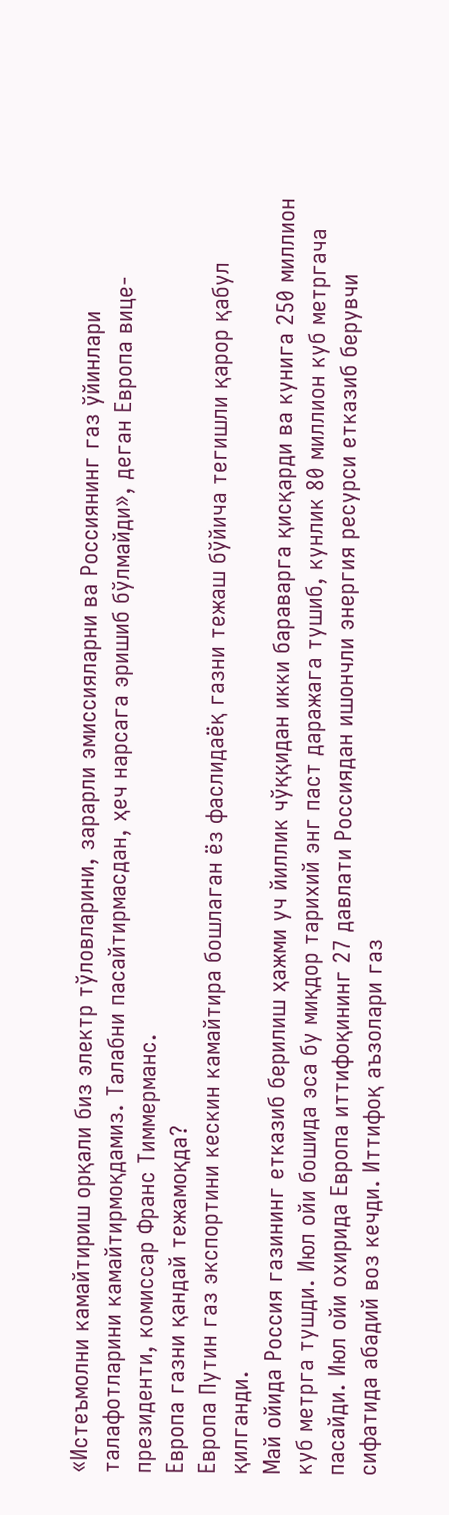«Истеъмолни камайтириш орқали биз электр тўловларини, зарарли эмиссияларни ва Россиянинг газ ўйинлари талафотларини камайтирмоқдамиз. Талабни пасайтирмасдан, ҳеч нарсага эришиб бўлмайди», деган Европа вице-президенти, комиссар Франс Тиммерманс.
Европа газни қандай тежамоқда?
Европа Путин газ экспортини кескин камайтира бошлаган ёз фаслидаёқ газни тежаш бўйича тегишли қарор қабул қилганди.
Май ойида Россия газининг етказиб берилиш ҳажми уч йиллик чўққидан икки бараварга қисқарди ва кунига 250 миллион куб метрга тушди. Июл ойи бошида эса бу миқдор тарихий энг паст даражага тушиб, кунлик 80 миллион куб метргача пасайди. Июл ойи охирида Европа иттифоқининг 27 давлати Россиядан ишончли энергия ресурси етказиб берувчи сифатида абадий воз кечди. Иттифоқ аъзолари газ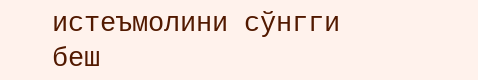истеъмолини сўнгги беш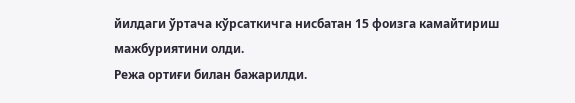йилдаги ўртача кўрсаткичга нисбатан 15 фоизга камайтириш мажбуриятини олди.
Режа ортиғи билан бажарилди.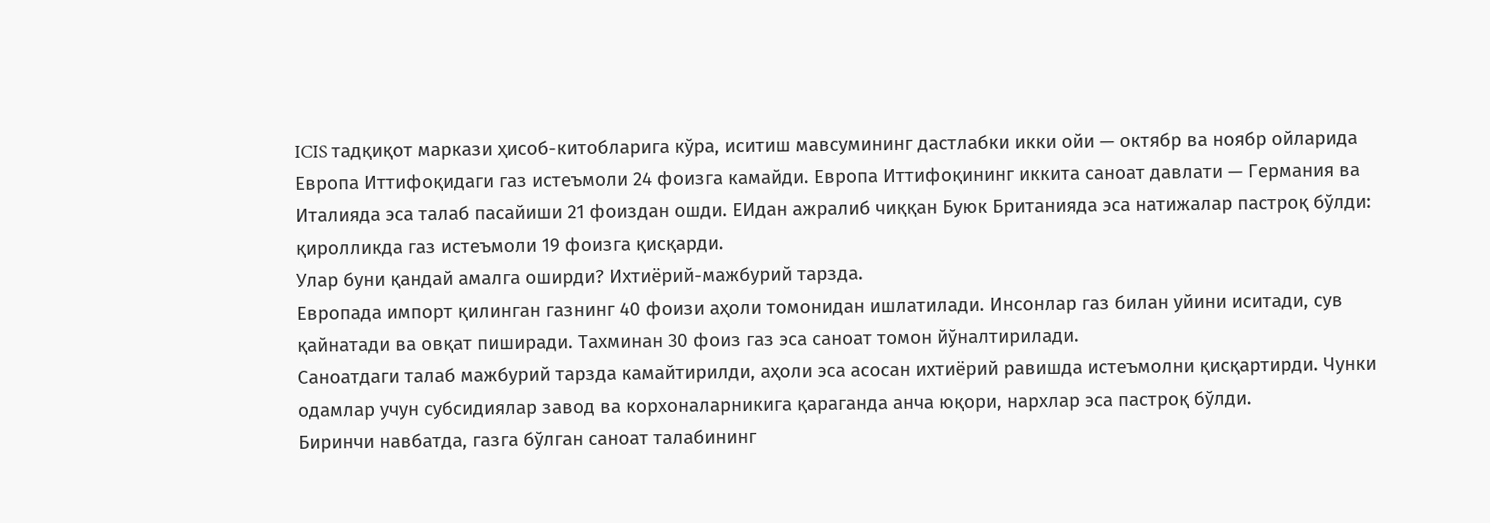ICIS тадқиқот маркази ҳисоб-китобларига кўра, иситиш мавсумининг дастлабки икки ойи — октябр ва ноябр ойларида Европа Иттифоқидаги газ истеъмоли 24 фоизга камайди. Европа Иттифоқининг иккита саноат давлати — Германия ва Италияда эса талаб пасайиши 21 фоиздан ошди. ЕИдан ажралиб чиққан Буюк Британияда эса натижалар пастроқ бўлди: қиролликда газ истеъмоли 19 фоизга қисқарди.
Улар буни қандай амалга оширди? Ихтиёрий-мажбурий тарзда.
Европада импорт қилинган газнинг 40 фоизи аҳоли томонидан ишлатилади. Инсонлар газ билан уйини иситади, сув қайнатади ва овқат пиширади. Тахминан 30 фоиз газ эса саноат томон йўналтирилади.
Саноатдаги талаб мажбурий тарзда камайтирилди, аҳоли эса асосан ихтиёрий равишда истеъмолни қисқартирди. Чунки одамлар учун субсидиялар завод ва корхоналарникига қараганда анча юқори, нархлар эса пастроқ бўлди.
Биринчи навбатда, газга бўлган саноат талабининг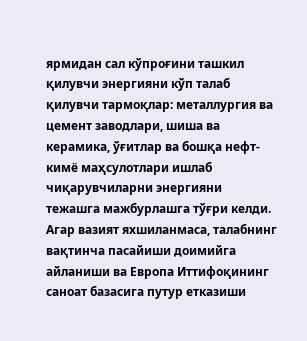ярмидан сал кўпроғини ташкил қилувчи энергияни кўп талаб қилувчи тармоқлар: металлургия ва цемент заводлари, шиша ва керамика, ўғитлар ва бошқа нефт-кимё маҳсулотлари ишлаб чиқарувчиларни энергияни тежашга мажбурлашга тўғри келди.
Агар вазият яхшиланмаса, талабнинг вақтинча пасайиши доимийга айланиши ва Европа Иттифоқининг саноат базасига путур етказиши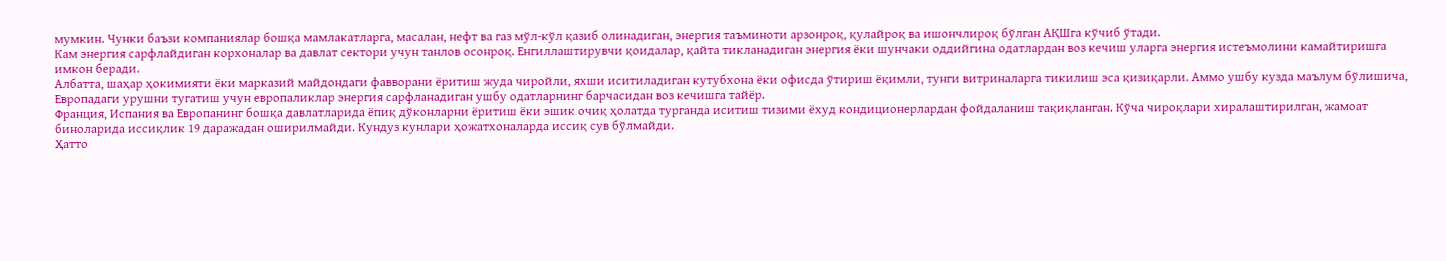мумкин. Чунки баъзи компаниялар бошқа мамлакатларга, масалан, нефт ва газ мўл-кўл қазиб олинадиган, энергия таъминоти арзонроқ, қулайроқ ва ишончлироқ бўлган АҚШга кўчиб ўтади.
Кам энергия сарфлайдиган корхоналар ва давлат сектори учун танлов осонроқ. Енгиллаштирувчи қоидалар, қайта тикланадиган энергия ёки шунчаки оддийгина одатлардан воз кечиш уларга энергия истеъмолини камайтиришга имкон беради.
Албатта, шаҳар ҳокимияти ёки марказий майдондаги фавворани ёритиш жуда чиройли, яхши иситиладиган кутубхона ёки офисда ўтириш ёқимли, тунги витриналарга тикилиш эса қизиқарли. Аммо ушбу кузда маълум бўлишича, Европадаги урушни тугатиш учун европаликлар энергия сарфланадиган ушбу одатларнинг барчасидан воз кечишга тайёр.
Франция, Испания ва Европанинг бошқа давлатларида ёпиқ дўконларни ёритиш ёки эшик очиқ ҳолатда турганда иситиш тизими ёхуд кондиционерлардан фойдаланиш тақиқланган. Кўча чироқлари хиралаштирилган, жамоат биноларида иссиқлик 19 даражадан оширилмайди. Кундуз кунлари ҳожатхоналарда иссиқ сув бўлмайди.
Ҳатто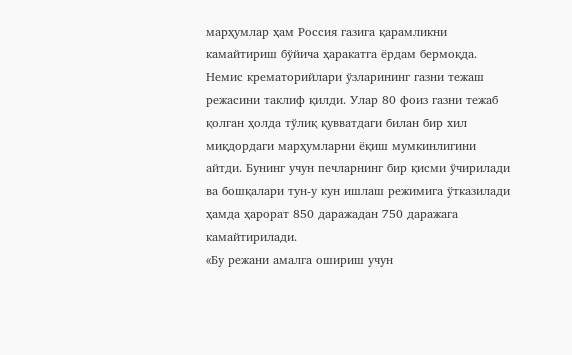марҳумлар ҳам Россия газига қарамликни камайтириш бўйича ҳаракатга ёрдам бермоқда. Немис крематорийлари ўзларининг газни тежаш режасини таклиф қилди. Улар 80 фоиз газни тежаб қолган ҳолда тўлиқ қувватдаги билан бир хил миқдордаги марҳумларни ёқиш мумкинлигини айтди. Бунинг учун печларнинг бир қисми ўчирилади ва бошқалари тун-у кун ишлаш режимига ўтказилади ҳамда ҳарорат 850 даражадан 750 даражага камайтирилади.
«Бу режани амалга ошириш учун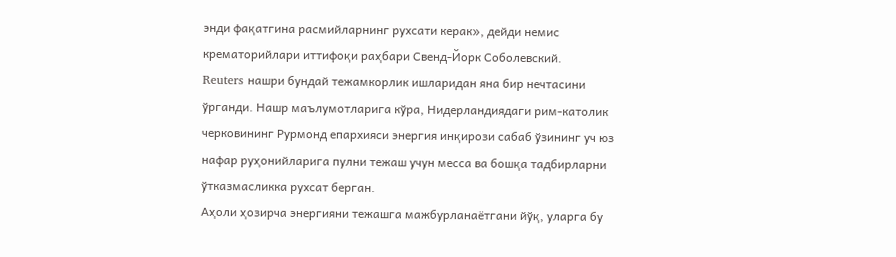энди фақатгина расмийларнинг рухсати керак», дейди немис крематорийлари иттифоқи раҳбари Свенд-Йорк Соболевский.
Reuters нашри бундай тежамкорлик ишларидан яна бир нечтасини ўрганди. Нашр маълумотларига кўра, Нидерландиядаги рим-католик черковининг Рурмонд епархияси энергия инқирози сабаб ўзининг уч юз нафар руҳонийларига пулни тежаш учун месса ва бошқа тадбирларни ўтказмасликка рухсат берган.
Аҳоли ҳозирча энергияни тежашга мажбурланаётгани йўқ, уларга бу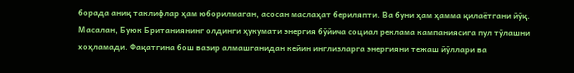борада аниқ таклифлар ҳам юборилмаган, асосан маслаҳат бериляпти. Ва буни ҳам ҳамма қилаётгани йўқ. Масалан, Буюк Британиянинг олдинги ҳукумати энергия бўйича социал реклама кампаниясига пул тўлашни хоҳламади. Фақатгина бош вазир алмашганидан кейин инглизларга энергияни тежаш йўллари ва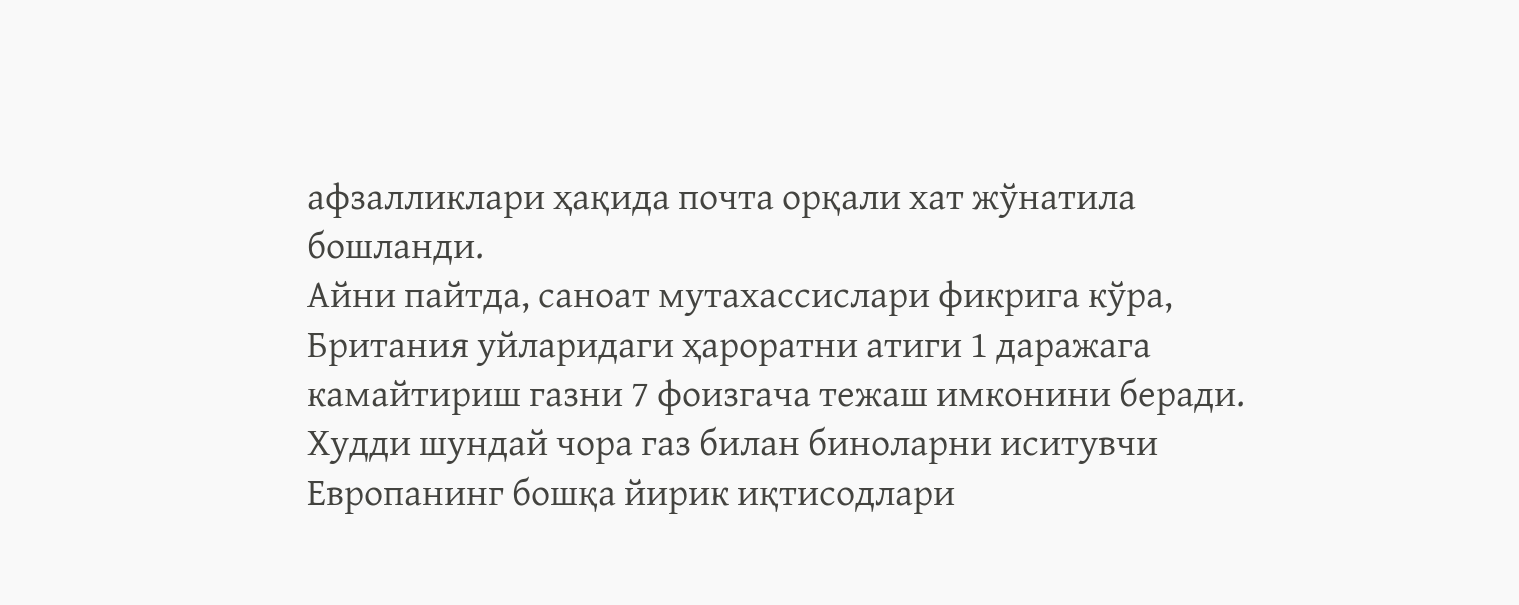афзалликлари ҳақида почта орқали хат жўнатила бошланди.
Айни пайтда, саноат мутахассислари фикрига кўра, Британия уйларидаги ҳароратни атиги 1 даражага камайтириш газни 7 фоизгача тежаш имконини беради. Худди шундай чора газ билан биноларни иситувчи Европанинг бошқа йирик иқтисодлари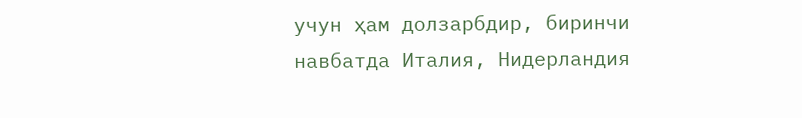учун ҳам долзарбдир, биринчи навбатда Италия, Нидерландия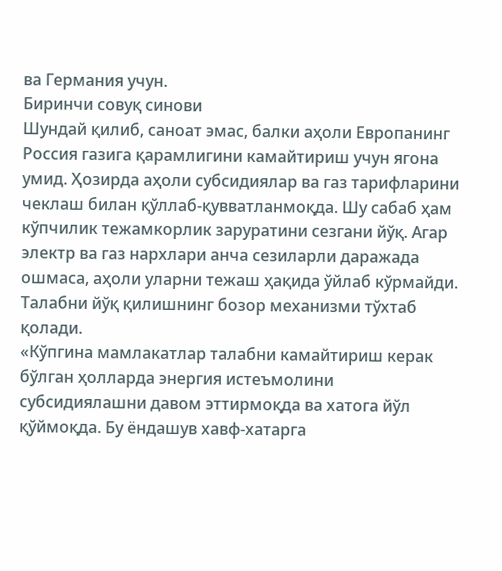ва Германия учун.
Биринчи совуқ синови
Шундай қилиб, саноат эмас, балки аҳоли Европанинг Россия газига қарамлигини камайтириш учун ягона умид. Ҳозирда аҳоли субсидиялар ва газ тарифларини чеклаш билан қўллаб-қувватланмоқда. Шу сабаб ҳам кўпчилик тежамкорлик заруратини сезгани йўқ. Агар электр ва газ нархлари анча сезиларли даражада ошмаса, аҳоли уларни тежаш ҳақида ўйлаб кўрмайди. Талабни йўқ қилишнинг бозор механизми тўхтаб қолади.
«Кўпгина мамлакатлар талабни камайтириш керак бўлган ҳолларда энергия истеъмолини субсидиялашни давом эттирмоқда ва хатога йўл қўймоқда. Бу ёндашув хавф-хатарга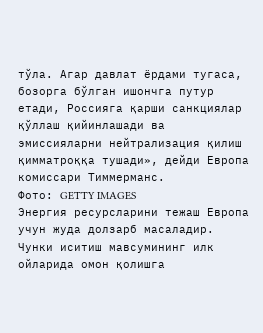тўла. Агар давлат ёрдами тугаса, бозорга бўлган ишончга путур етади, Россияга қарши санкциялар қўллаш қийинлашади ва эмиссияларни нейтрализация қилиш қимматроққа тушади», дейди Европа комиссари Тиммерманс.
Фото: GETTY IMAGES
Энергия ресурсларини тежаш Европа учун жуда долзарб масаладир. Чунки иситиш мавсумининг илк ойларида омон қолишга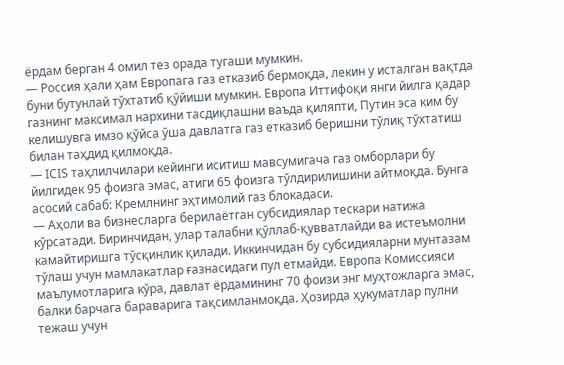ёрдам берган 4 омил тез орада тугаши мумкин.
— Россия ҳали ҳам Европага газ етказиб бермоқда, лекин у исталган вақтда буни бутунлай тўхтатиб қўйиши мумкин. Европа Иттифоқи янги йилга қадар газнинг максимал нархини тасдиқлашни ваъда қиляпти, Путин эса ким бу келишувга имзо қўйса ўша давлатга газ етказиб беришни тўлиқ тўхтатиш билан таҳдид қилмоқда.
— ICIS таҳлилчилари кейинги иситиш мавсумигача газ омборлари бу йилгидек 95 фоизга эмас, атиги 65 фоизга тўлдирилишини айтмоқда. Бунга асосий сабаб: Кремлнинг эҳтимолий газ блокадаси.
— Аҳоли ва бизнесларга берилaётган субсидиялар тескари натижа кўрсатади. Биринчидан, улар талабни қўллаб-қувватлайди ва истеъмолни камайтиришга тўсқинлик қилади. Иккинчидан бу субсидияларни мунтазам тўлаш учун мамлакатлар ғазнасидаги пул етмайди. Европа Комиссияси маълумотларига кўра, давлат ёрдамининг 70 фоизи энг муҳтожларга эмас, балки барчага бараварига тақсимланмоқда. Ҳозирда ҳукуматлар пулни тежаш учун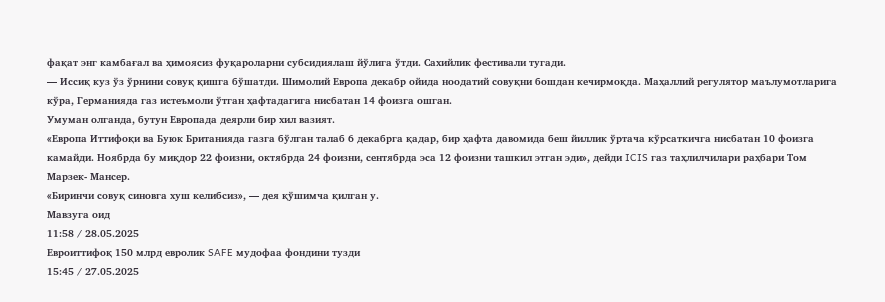фақат энг камбағал ва ҳимоясиз фуқароларни субсидиялаш йўлига ўтди. Сахийлик фестивали тугади.
— Иссиқ куз ўз ўрнини совуқ қишга бўшатди. Шимолий Европа декабр ойида ноодатий совуқни бошдан кечирмоқда. Маҳаллий регулятор маълумотларига кўра, Германияда газ истеъмоли ўтган ҳафтадагига нисбатан 14 фоизга ошган.
Умуман олганда, бутун Европада деярли бир хил вазият.
«Европа Иттифоқи ва Буюк Британияда газга бўлган талаб 6 декабрга қадар, бир ҳафта давомида беш йиллик ўртача кўрсаткичга нисбатан 10 фоизга камайди. Ноябрда бу миқдор 22 фоизни, октябрда 24 фоизни, сентябрда эса 12 фоизни ташкил этган эди», дейди ICIS газ таҳлилчилари раҳбари Том Марзек- Мансер.
«Биринчи совуқ синовга хуш келибсиз», — дея қўшимча қилган у.
Мавзуга оид
11:58 / 28.05.2025
Евроиттифоқ 150 млрд евролик SAFE мудофаа фондини тузди
15:45 / 27.05.2025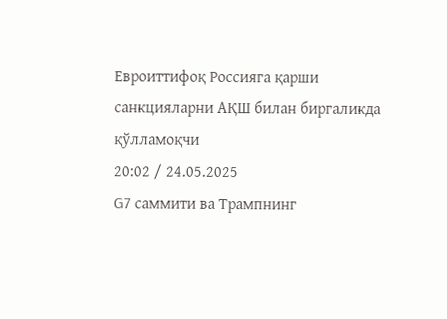Евроиттифоқ Россияга қарши санкцияларни АҚШ билан биргаликда қўлламоқчи
20:02 / 24.05.2025
G7 саммити ва Трампнинг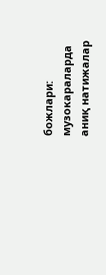божлари: музокараларда аниқ натижалар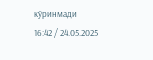кўринмади
16:42 / 24.05.2025